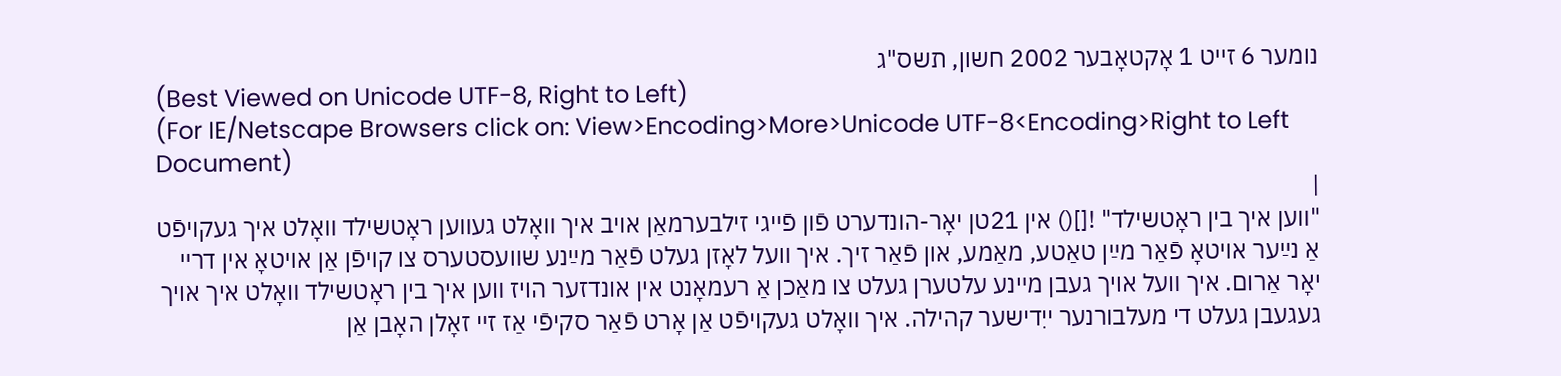נומער 6 זייט 1 אָקטאָבער 2002 חשון, תשס"ג
(Best Viewed on Unicode UTF-8, Right to Left)
(For IE/Netscape Browsers click on: View>Encoding>More>Unicode UTF-8<Encoding>Right to Left Document)
|
"װען איך בין ראָטשילד" ![]() אין 21טן יאָר-הונדערט פֿון פֿײגי זילבערמאַן אױב איך װאָלט געװען ראָטשילד װאָלט איך געקױפֿט אַ נײַער אױטאָ פֿאַר מײַן טאַטע, מאַמע, און פֿאַר זיך. איך װעל לאָזן געלט פֿאַר מײַנע שװעסטערס צו קױפֿן אַן אױטאָ אין דרײ יאָר אַרום. איך װעל אױך געבן מײנע עלטערן געלט צו מאַכן אַ רעמאָנט אין אונדזער הױז װען איך בין ראָטשילד װאָלט איך אױך געגעבן געלט די מעלבורנער ייִדישער קהילה. איך װאָלט געקױפֿט אַן אָרט פֿאַר סקיפֿי אַז זײ זאָלן האָבן אַן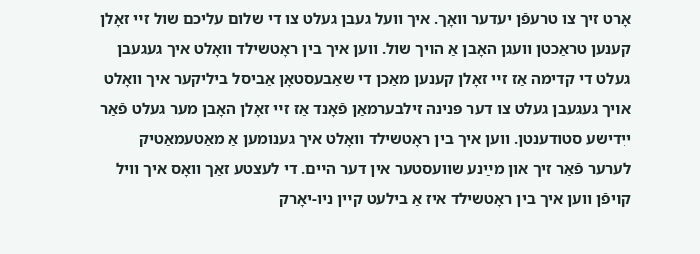אָרט זיך צו טרעפֿן יעדער װאָך. איך װעל געבן געלט צו די שלום עליכם שול זײ זאָלן קענען טראַכטן װעגן האָבן אַ הױך שול. װען איך בין ראָטשילד װאָלט איך געגעבן געלט די קדימה אַז זײ זאָלן קענען מאַכן די שאַבעסטאָן אַביסל ביליקער איך װאָלט אױך געגעבן געלט צו דער פּנינה זילבערמאַן פֿאָנד אַז זײ זאָלן האָבן מער געלט פֿאַר ייִדישע סטודענטן. װען איך בין ראָטשילד װאָלט איך גענומען אַ מאַטעמאַטיק לערער פֿאַר זיך און מײַנע שװעסטער אין דער הײם. די לעצטע זאַך װאָס איך װיל קױפֿן װען איך בין ראָטשילד איז אַ בילעט קײן ניו-יאָרק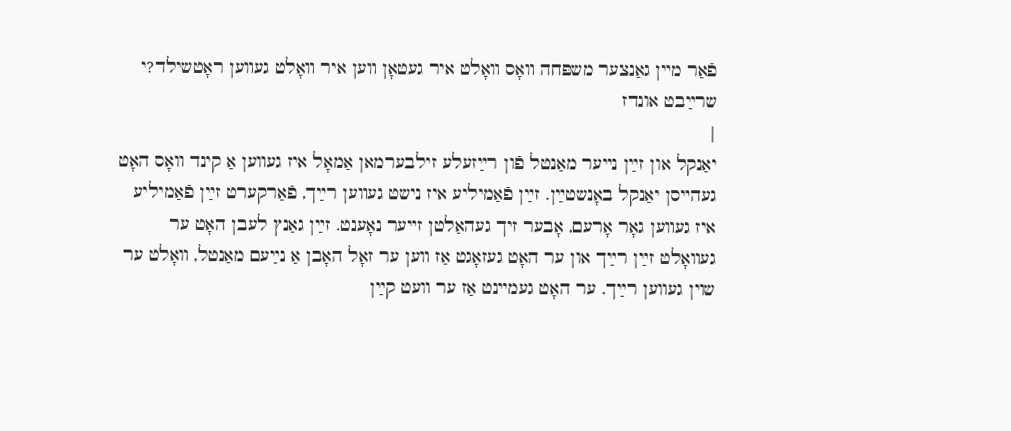פֿאַר מײן גאַנצער משפּחה װאָס װאָלט איר געטאָן װען איר װאָלט געװען ראָטשילד?י שרײַבט אונדז
|
יאַנקל און זײַן נײער מאַנטל פֿון רײַזעלע זילבערמאן אַמאָל איז געװען אַ קינד װאָס האָט געהײסן יאַנקל באָנשטײַן. זײַן פֿאַמיליע איז נישט געװען רײַך, פֿאַרקערט זײַן פֿאַמיליע איז געװען גאָר אָרעם, אָבער זיך געהאַלטן זײער נאָענט. זײַן גאַנץ לעבן האָט ער געװאָלט זײַן רײַך און ער האָט געזאָגט אַז װען ער זאָל האָבן אַ נײַעם מאַנטל, װאָלט ער שױן געװען רײַך. ער האָט געמײנט אַז ער װעט קײַן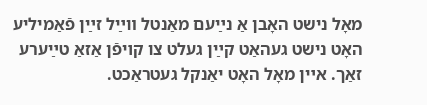מאָל נישט האָבן אַ נײַעם מאַנטל װײַל זײַן פֿאַמיליע האָט נישט געהאַט קײַן געלט צו קױפֿן אַזאַ טײַערע זאַך. אײן מאָל האָט יאַנקל געטראַכט.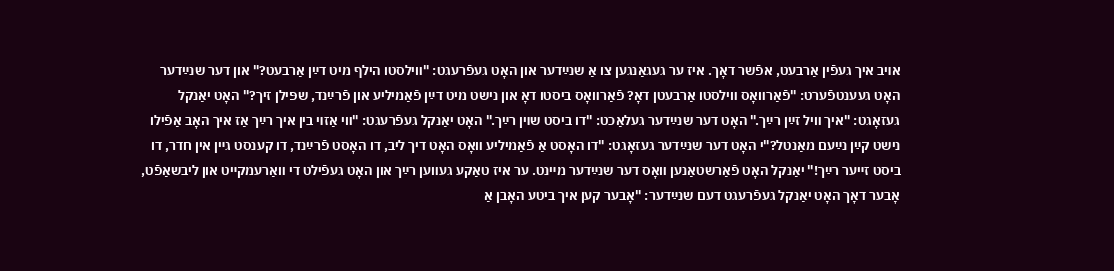אױב איך געפֿין אַרבעט, אפֿשר דאָך. איז ער געגאַנגען צו אַ שנײַדער און האָט געפֿרעגט: "װילסטו הילף מיט דײַן אַרבעט?" און דער שנײַדער האָט געענטפֿערט: "פֿאַרװאָס װילסטו אַרבעטן דאָ? פֿאַרװאָס ביסטו דאָ און נישט מיט דײַן פֿאַמיליע און פֿרײַנד, שפּילן זיך?" האָט יאַנקל געזאָגט: "איך װיל זײַן רײַך." האָט דער שנײַדער געלאַכט: "דו ביסט שױן רײַך." האָט יאַנקל געפֿרעגט: "װי אַזױ בין איך רײַך אַז איך האָב אַפֿילו נישט קײַן נײַעם מאַנטל?"י האָט דער שנײַדער געזאָגט: "דו האָסט אַ פֿאַמיליע װאָס האָט דיך ליב, דו האָסט פֿרײַנד, דו קענסט גײן אין חדר, דו ביסט זײער רײַך!" יאַנקל האָט פֿאַרשטאַנען װאָס דער שנײַדער מײנט. ער איז טאַקע געװען רײַך און האָט געפֿילט די װאַרעמקײט און ליבשאַפֿט, אָבער דאָך האָט יאַנקל געפֿרעגט דעם שנײַדער: "אָבער קען איך ביטע האָבן אַ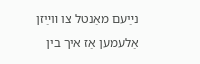נײַעם מאַנטל צו װײַזן אַלעמען אַז איך בין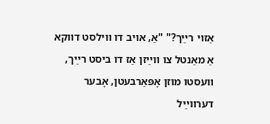אַזױ רײַך?" "אַ, אױב דו װילסט דװקא אַ מאַנטל צו װײַזן אַז דו ביסט רײַך, װעסטו מוזן אָפּאַרבעטן, אָבער דערװײַל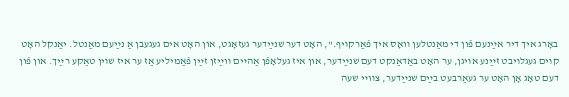באָרג איך דיר אײַנעם פֿון די מאַנטלען װאָס איך פֿאַרקױף.", האָט דער שנײַדער געזאָגט, און האָט אים געגעבן אַ נײַעם מאַנטל. יאַנקל האָט קױם געגלױבט זײַנע אױגן, ער האָט באַדאַנקט דעם שנײַדער, און איז געלאָפֿן אַהײם װײַזן זײַן פֿאַמיליע אַז ער איז שױן טאַקע רײַך. און פֿון דעם טאָג אָן האָט ער געאַרבעט בײַם שנײַדער, צװײ שעה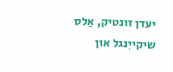יעדן זונטיק, אַלס שיקייִנגל און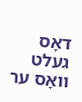דאָס געלט װאָס ער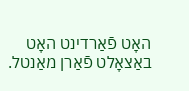האָט פֿאַרדינט האָט באַצאָלט פֿאַרן מאַנטל.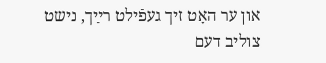און ער האָט זיך געפֿילט רײַך, נישט צוליב דעם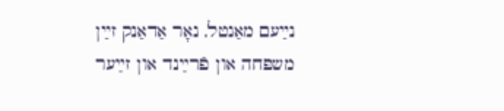נײַעם מאַנטל, נאָר אַדאַנק זײַן משפּחה און פֿרײַנד און זײַער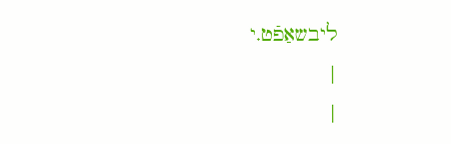ליבשאַפֿט.י
|
|